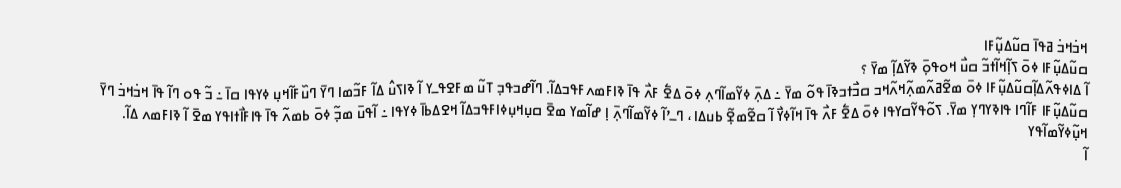ߞߏ߭ߞߏ߭ ߥߟߊ߫ ߛߎ߬ߡߎ߲߬ߓߊ
ߛߎ߬ߡߎ߲߬ߓߊ ߦߋ߫ ߖߊ߲߬ߞߊ߬ߙߏ߬ ߛߎ߯ ߞߋߟߋ߲߫ ߢߌ߬ߡߊ߲߬ ߘߌ߫ ؟
ߊ߬ ߡߊߦߟߍ߬ߡߊ߲߬ߛߎ߬ߡߎ߲߬ߓߊ ߦߋ߫ ߘߐ߬ߥߍ߬ߘߍ߲߬ߞߍ߬ߞߏ ߛߏ߯ߙߏߢߊ߫ ߟߋ߬ ߘߌ߫ ߸ ߡߍ߲߫ ߦߌ߬ߘߊ߬ߣߍ߲ ߦߋ߫ ߡߐ߱ ߓߍ߯ ߟߊ߫ ߢߊߓߘߍߓߟߏߡߊ߬. ߣߊ߬ߝߏߟߏ߲ ߠߎ߬ ߘߓߐߟߺߌ ߊ߬ ߢߊߖߎ߮ ߡߊ߬ ߓߏ߬ߘߊ ߣߌ߫ ߣߎ߰ߓߊ߬ߞߎ߲ ߦߌߟߊ ߛߊ߫ ߸ ߏ߬ ߟߋ ߣߊ߬ ߟߊ߫ ߞߏ߭ߞߏ߭ ߣߌ߫ ߛߎ߬ߡߎ߲߬ߓߊ ߓߊ߬ߣߊ ߟߊߢߌߣߌ߲ ߘߌ߫. ߖߋ߬ߟߌ߬ߛߌߟߊ ߦߋ߫ ߡߐ߱ ߓߍ߯ ߟߊ߫ ߞߊ߬ߦߌ߯ ߊ߬ ߛߐ߬ߘߐ߲߬ ߕߎߡߊ ، ߣߺߴߊ߬ ߦߌ߬ߘߊ߬ߣߍ߲߫ ߊ߲ ߝߊ߬ߘߌ ߘߐ߫ ߛߎ߲ߞߎ߲ߦߊߓߟߏߡߊ߬ ߞߐߡߕߊ߫ ߦߌߟߊ ߸ ߊ߬ߟߎ߫ ߘߏ߲߬ ߦߋ߫ ߕߘߍ߬ ߟߊ߫ ߟߊߓߊ߯ߙߊߟߌ ߘߐ߫ ߊ߬ ߢߊߓߘߍ ߡߊ߬.
ߞߎ߲߬ߦߌ߬ߘߊ߬ߟߌ
ߊ߬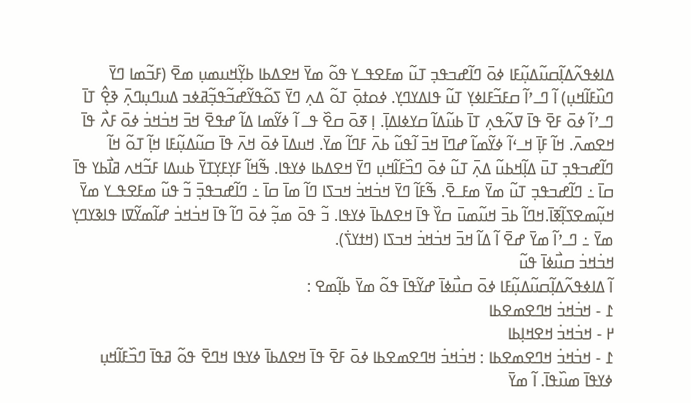ߡߊߦߟߍ߬ߡߊ߲߬ߛߎ߬ߡߎ߲߬ߓߊ ߦߋ߫ ߣߊ߬ߝߏߟߏ߲ ߠߎ߬ ߘߓߐߟߺߌ ߟߋ߬ ߘߌ߫ ߞߐߡߕߊ ߕߌ߲߬ߞߎߘߎ߲ ߘߐ߫ (ߓߏ߬ߘߊ ߣߌ߫ ߣߎ߰ߓߊ߬ߞߎ߲) ߊ߬ ߣߺߴߊ߬ ߛߓߏ߬ߓߊߦߌ߲ ߠߎ߬ ߟߊߡߌߣߌ߲. ߦߋߙߋ߲߫ ߠߋ߬ ߡߍ߲ ߣߌ߫ ߖߋ߬ߟߌ߬ߝߏ߬ߟߏ߲߬ߥߦߏ ߡߎߣߎ߲ߣߍ߲߫ ߢߐ߲߮ ߠߊ߫ ߣߺߴߊ߬ ߦߋ߫ ߓߐ߫ ߟߊ߫ ߜߍ߬ߟߍ߲ ߠߊ߫ ߕߎ߬ߡߊ߬ ߛߌߦߊߡߊ߲߫. ߊ߲ ߧߋ߫ ߛߐ߰ ߟߺ ߊ߬ ߦߌ߬ߘߊ ߡߊ߬ ߝߟߐ߫ ߞߏ߫ ߞߏ߭ߞߏ߭ ߦߋ߫ ߓߍ߯ ߟߊ߫ ߞߐߘߍ߫. ߞߊ߬ ߓߊ߲߫ ߞߺߵߊ߬ ߦߌ߬ߘߊ߬ ߝߣߊ߫ ߞߏ߫ ߊ߬ߟߎ߬ ߕߍ߫ ߓߣߊ߬ ߘߌ߫. ߞߎߡߊ߫ ߦߋ߫ ߞߍ߫ ߟߊ߫ ߛߎ߬ߡߎ߲߬ߓߊ ߞߊ߲߬ ߠߋ߬ ߞߊ߬ ߣߊ߬ߝߏߟߏ߲ ߠߎ߫ ߡߊ߲߬ߞߕߎ߬ ߡߍ߲߫ ߠߎ߬ ߦߋ߫ ߣߏ߰ߓߊ߬ߞߎ߲ ߣߌ߫ ߞߐߡߕߊ ߦߌߟߊ. ߒ߬ߞߊ߬ ߓߌ߲ߓߌ߲ߠߌ߫ ߕߎߡߊ ߓߏ߬ߞߍ ߥߊ߯ߕߌ ߟߊ߫ ߛߊ߫ ߸ ߣߊ߬ߝߏߟߏ߲ ߠߎ߬ ߘߌ߫ ߘߓߺߐ߫. ߒ߬ߓߊ߬ ߣߌ߫ ߞߏ߭ߞߏ߭ ߞߏߖߊ ߣߊ߬ ߘߊ߫ ߛߊ߫ ߸ ߣߊ߬ߝߏߟߏ߲߫ ߏ߬ ߟߎ߬ ߘߓߐߟߺߌ ߘߌ߫ ߞߎ߲߬ߘߐߖߊ߲߬ߧߊ߫.ߞߣߊ߬ ߕߏ߫ ߞߎ߬ߘߎ߫ ߛߌ߰ ߟߊ߫ ߞߐߡߕߊ߫ ߦߌߟߊ. ߏ߬ ߟߋ߫ ߘߏ߲߬ ߦߋ߫ ߣߊ߬ ߟߊ߫ ߞߏ߭ߞߏ߭ ߝߊ߬ߘߌ߬ߜߊ ߟߊߢߌߣߌ߲ ߘߌ߫ ߸ ߣߺߴߊ߬ ߘߌ߫ ߝߐ߫ ߊ߬ ߡߊ߬ ߞߏ߫ ߞߏ߭ߞߏ߭ ߞߏߖߊ (ߞߙߌߖ߭).
ߞߏ߭ߞߏ߭ ߛߎ߯ߦߊ߫ ߟߎ߬
ߊ߬ ߡߊߦߟߍ߬ߡߊ߲߬ߛߎ߬ߡߎ߲߬ߓߊ ߦߋ߫ ߛߎ߯ߦߊ߫ ߝߌ߬ߟߊ߫ ߟߋ߬ ߘߌ߫ ߕߊ߲߬ߘߐ :
߁ - ߞߏ߭ߞߏ߭ ߞߣߐߘߐߕߊ
߂ - ߞߏ߭ߞߏ߭ ߞߐߞߊ߲ߕߊ
߁ - ߞߏ߭ߞߏ߭ ߞߣߐߘߐߕߊ : ߞߏ߭ߞߏ߭ ߞߣߐߘߐߕߊ ߦߋ߫ ߓߐ߫ ߟߊ߫ ߞߐߡߕߊ߫ ߦߌߟߊ ߞߣߐ߫ ߟߋ߬ ߥߟߊ߫ ߣߏ߰ߓߊ߬ߞߎ߲ ߦߌߟߊ߫ ߘߎ߰ߟߊ߫. ߊ߬ ߘߌ߫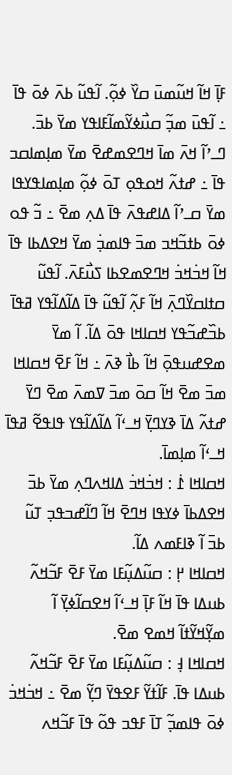ߓߊ߲߫ ߞߊ߬ ߞߎ߬ߘߎ߫ ߛߌ߰ ߦߋ߲߬. ߊ߬ߟߎ߬ ߕߍ߫ ߦߋ߫ ߟߊ߫ ߸ ߊ߬ߟߎ߫ ߘߏ߲߬ ߛߎ߯ߦߌ߬ߘߊ߬ߓߊߟߌ ߘߌ߫ ߕߏ߫. ߣߺߴߊ߬ ߞߍ߫ ߘߊ߫ ߞߣߐߘߝߐ߫ ߘߌ߫ ߘߊ߲ߘߊߛߏ ߟߊ߫ ߸ ߝߙߍ߬ ߞߋߟߋ߲ ߠߋ߫ ߦߋ߲߬ ߘߊ߲ߘߊߟߌߟߊ ߘߌ߫ ߛߺߴߊ߬ ߡߊߝߟߍ߫ ߟߊ߫ ߡߍ߲ ߘߐ߫ ߸ ߏ߬ ߟߋ ߦߋ߫ ߕߙߏ߬ߞߏ ߘߏ߫ ߟߊߘߏ߲߭ ߘߌ߫ ߞߐߡߕߊ ߟߊ߫ ߞߊ߬ ߞߏ߭ߞߏ߭ ߞߣߐߘߐߕߊ ߖߎ߯ߓߍ߫. ߊ߬ߟߎ߬ ߛߙߊߛߌ߰ߣߍ߲߫ ߞߊ߬ ߓߍ߲߬ ߊ߬ߟߎ߬ ߟߊ߫ ߡߊ߬ߡߊ߬ߟߌ ߥߟߊ߫ ߕߏ߰ߝߏ߬ߟߌ ߞߛߊߞߊ ߟߋ߫ ߡߊ߬. ߊ߬ ߘߌ߫ ߘߐߝߎߟߋ߲߫ ߞߊ߬ ߕߊ߯ ߢߍ߫ ߸ ߞߊ߬ ߓߐ߫ ߞߛߊߞߊ ߘߏ߫ ߘߐ߫ ߞߊ߬ ߛߋ߫ ߘߏ߫ ߜߘߍ߫ ߘߐ߫ ߣߌ߫ ߝߙߍ߬ ߡߊ߫ ߢߌߣߌ߲߫ ߞߺߵߊ߬ ߡߊ߬ߡߊ߬ߟߌ ߟߊߟߐ߬ ߥߟߊ߫ ߞߺߵߊ߬ ߘߊ߲ߘߊ߫.
ߞߛߊߞߊ ߁߭ : ߞߏ߭ߞߏ߭ ߡߊߞߍߣߍ߲ ߘߌ߫ ߕߏ߫ ߞߐߡߕߊ߫ ߦߌߟߊ ߞߣߐ߫ ߞߊ߬ ߣߊ߬ߝߏߟߏ߲ ߠߎ߬ ߕߏ߫ ߊ߬ ߢߊߓߘߍ ߡߊ߬.
ߞߛߊߞߊ ߂߲ : ߛߎ߬ߡߎ߲߬ߓߊ ߘߌ߫ ߓߐ߫ ߓߏ߬ߞߍ߬ ߕߎߡߊ ߟߊ߫ ߞߊ߬ ߓߊ߲߫ ߞߺߵߊ߬ ߞߐߛߊ߬ߦߌ߲߫ ߊ߬ ߘߌ߲߬ߞߌ߬ߙߊ߬ ߞߘߐ ߘߐ߫.
ߞߛߊߞߊ ߃߲ : ߛߎ߬ߡߎ߲߬ߓߊ ߘߌ߫ ߓߐ߫ ߓߏ߬ߞߍ߬ ߕߎߡߊ ߟߊ߫. ߓߊ߬ߙߌ߬ ߓߐߟߌ߫ ߣߌ߲߬ ߘߐ߫ ߸ ߞߏ߭ߞߏ߭ ߦߋ߫ ߟߊߘߏ߲߬ ߠߊ߫ ߓߟߏ ߟߋ߬ ߟߊ߫ ߓߏ߬ߞߍ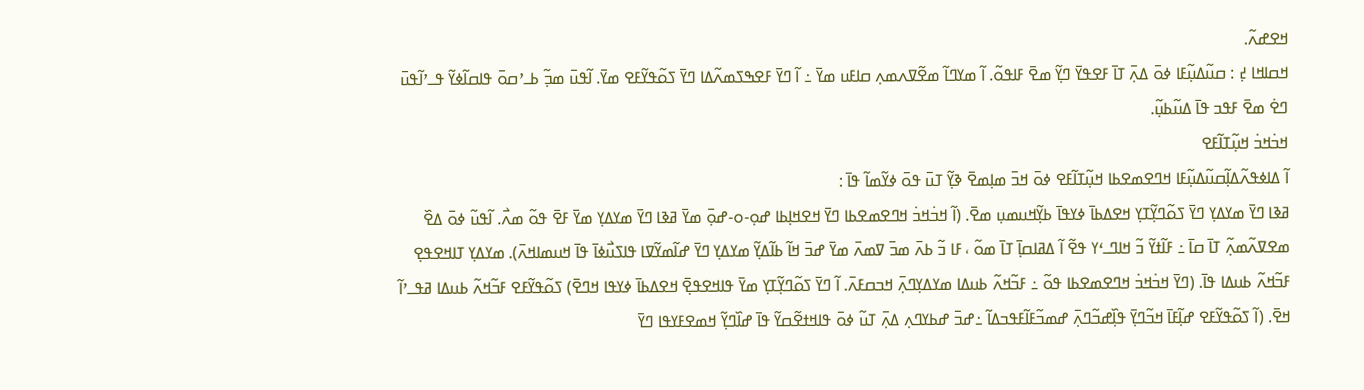ߞߐߝߍ߬.
ߞߛߊߞߊ ߄߲ : ߛߎ߬ߡߎ߲߬ߓߊ ߦߋ߫ ߡߍ߲߫ ߠߊ߫ ߓߐߟߌ߫ ߣߌ߲߬ ߘߐ߫ ߓߊߟߋ߬. ߊ߬ ߘߌߣߊ߬ ߘߐ߬ߜߍߘߍ߲ ߛߊߓߎ ߘߌ߫ ߸ ߊ߬ ߣߌ߫ ߓߐߒߖߘߍ߬ߡߊ ߣߌ߫ ߖߋ߬ߟߌ߬ߓߐ ߘߌ߫. ߊ߬ߟߎ߫ ߘߏ߲߬ ߕߺߴߛߋ߫ ߟߊߛߊ߬ߦߌ߬ ߟߺߴߊ߬ߟߎ߫ ߣߐ߭ ߘߐ߫ ߓߟߏ ߟߊ߫ ߡߎ߬ߕߎ߲߬.
ߞߏ߭ߞߏ߭ ߞߎ߲߬ߠߊ߬ߓߐ
ߊ߬ ߡߊߦߟߍ߬ߡߊ߲߬ߛߎ߬ߡߎ߲߬ߓߊ ߞߣߐߘߐߕߊ ߞߎ߲߬ߠߊ߬ߓߐ ߦߋ߫ ߞߏ߫ ߘߊ߲ߘߐ߫ ߢߌ߲߬ ߠߎ߫ ߟߋ߫ ߦߌ߬ߘߊ߬ ߟߊ߫ :
ߥߢߊ ߣߌ߫ ߘߌߡߌ߲ ߣߌ߫ ߖߋ߬ߣߌ߲߬ߠߌ߲ ߞߐߡߕߊ߫ ߦߌߟߊ߫ ߕߌ߲߬ߞߎߘߎ߲ ߘߐ߫. (ߊ߬ ߞߏ߭ߞߏ߭ ߞߣߐߘߐߕߊ ߣߌ߫ ߞߐߞߊ߲ߕߊ ߝߋ߲-ߋ-ߝߋ߲߫ ߘߌ߫ ߥߢߊ ߣߌ߫ ߘߌߡߌ߲ ߘߌ߫ ߓߐ߫ ߟߋ߬ ߘߍ߯. ߊ߬ߟߎ߬ ߦߋ߫ ߡߐ߰ ߘߐߜߍ߬ߘߍ߲߬ ߠߊ߫ ߛߊ߫ ߸ ߓߊ߬ߙߌ߬ ߏ߬ ߞߊߣߺߵߌ ߟߐ߬ ߊ߬ ߡߥߊߛߊ߲߫ ߠߊ߫ ߘߋ߬ ، ߓߊ ߏ߬ ߕߍ߫ ߘߏ߫ ߜߘߍ߫ ߘߌ߫ ߝߏ߫ ߞߊ߬ ߕߊ߬ߡߌ߲߬ ߘߌߡߌ߲ ߣߌ߫ ߝߊ߬ߘߌ߬ߜߊ ߟߊߖߎ߯ߦߊ߫ ߟߊ߫ ߞߎߘߊߞߍ߫). ߘߌߡߌ߲ ߠߊߞߐߟߐ߲ ߓߏ߬ߞߍ߬ ߕߎߡߊ ߟߊ߫. (ߣߌ߫ ߞߏ߭ߞߏ߭ ߞߣߐߘߐߕߊ ߟߋ߬ ߸ ߓߏ߬ߞߍ߬ ߕߎߡߊ ߘߌߡߌ߲ߣߍ߲߫ ߞߏߛߓߍ߫. ߊ߬ ߣߌ߫ ߖߋ߬ߣߌ߲߬ߠߌ߲ ߘߌ߫ ߟߊߞߐߟߐ߲߫ ߞߐߡߕߊ߫ ߦߌߟߊ ߞߣߐ߫) ߖߋ߬ߟߌ߬ߓߐ ߓߏ߬ߞߍ߬ ߕߎߡߊ ߥߟߺߴߊ߬ ߞߐ߫. (ߊ߬ ߖߋ߬ߟߌ߬ߓߐ ߝߊ߲߬ߓߊ߫ ߞߏ߬ߣߌ߲߫ ߟߊ߲߰ߝߏ߬ߣߍ߲߫ ߝߘߏ߬ߓߊ߬ߓߟߏߡߊ߬ ߸ߝߏ߫ ߝߕߌߣߍ߲ ߡߍ߲߫ ߠߎ߬ ߦߋ߫ ߟߊߞߙߐ߬ߛߌ߬ ߟߊ߫ ߝߊ߰ߣߌ߲߬ ߞߘߐߓߌߟߊ ߣߌ߫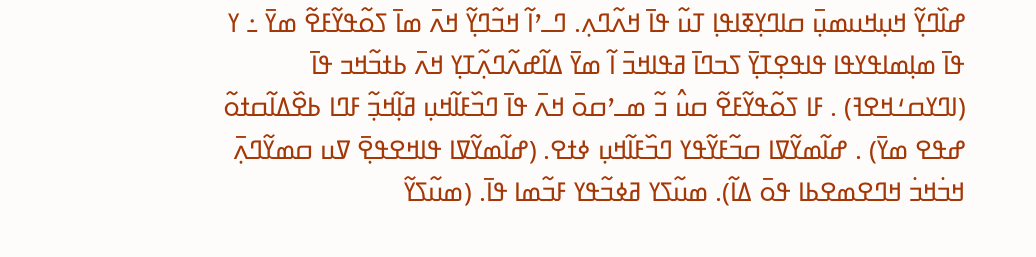ߝߊ߰ߣߌ߲߬ ߞߎ߲ߞߎߘߎ߲߫ ߛߊߣߌ߲ߧߊߟߊ߲ ߠߎ߬ ߟߊ߫ ߞߍ߬ߣߍ߲. ߣߺߴߊ߬ ߞߏ߬ߣߌ߲߬ ߞߍ߫ ߘߊ߫ ߖߋ߬ߟߌ߬ߓߐ߬ ߘߌ߫ ߸ ߌ ߟߊ߫ ߘߊ߲ߘߊߟߌߟߊ ߟߊߟߐ߲ߠߌ߲߫ ߖߏߣߊ߫ ߥߟߊߞߏ߫ ߊ߬ ߘߌ߫ ߡߊ߬ߝߍ߬ߣߍ߲߬ߠߌ߲ ߞߍ߫ ߕߙߏ߬ߞߏ ߟߊ߫ (ߊߣߌߛߑߞߐߔ) . ߓߊ ߖߋ߬ߟߌ߬ߓߐ߬ ߛߎ߮ ߏ߬ ߘߺߴߛߋ߫ ߞߍ߫ ߟߊ߫ ߣߏ߰ߓߊ߬ߞߎ߲ ߥߊ߲߬ߞߏ߲߬ ߓߣߊ ߕߐ߰ߡߊ߬ߛߙߋ߬ ߝߟߐ ߘߌ߫) . ߝߊ߬ߘߌ߬ߜߊ ߛߏ߬ߓߌ߬ߟߌ ߣߏ߰ߓߊ߬ߞߎ߲ ߦߙߐ. (ߝߊ߬ߘߌ߬ߜߊ ߟߊߞߐߟߐ߲߫ ߜߎ ߛߘߌ߬ߣߍ߲߫ ߞߏ߭ߞߏ߭ ߞߣߐߘߐߕߊ ߟߋ߫ ߡߊ߬). ߘߎ߬ߖߌ ߥߦߏ߬ߟߌ ߓߏ߬ߘߊ ߟߊ߫. (ߘߎ߬ߖߌ߬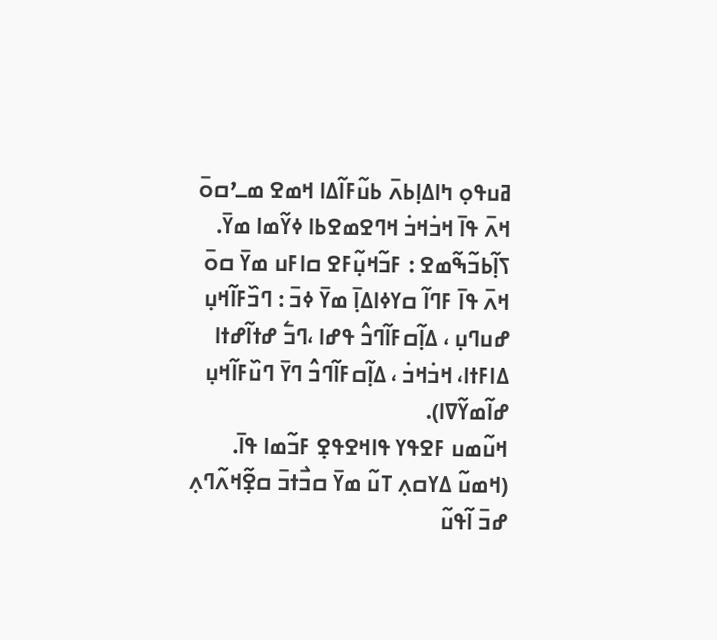ߥߎߟߋ߲ ߤߊߡߊ߲ߕߍ߫ ߕߎ߬ߓߊ߬ߡߊ ߞߘߐ ߘߺߴߛߋ߫ ߞߍ߫ ߟߊ߫ ߞߏ߭ߞߏ߭ ߞߣߐߘߐߕߊ ߦߌ߬ߘߊ ߘߌ߫. ߖߊ߲߬ߕߏ߬ߒ߬ߘߐ : ߓߏ߬ߞߎ߲߬ߓߐ ߛߊߓߎ ߘߌ߫ ߛߋ߫ ߞߍ߫ ߟߊ߫ ߓߣߊ߬ ߛߌߦߊߡߊ߲߫ ߘߌ߫ ߦߏ߫ : ߣߏ߰ߓߊ߬ߞߎ߲ ߝߎߣߎ߲ ، ߡߊ߲߬ߛߓߊ߬ߣߏ߮ ߟߝߊ ،ߣߏ߱ ߝߙߊ߬ߝߙߊ ߡߊߓߙߊ، ߞߏ߭ߞߏ߭ ، ߡߊ߲߬ߛߓߊ߬ߣߏ߮ ߣߌ߫ ߣߎ߰ߓߊ߬ߞߎ߲ ߝߊ߬ߘߌ߬ߜߊ).
ߞߎ߬ߘߎ ߓߐߟߌ ߟߊߞߐߟߐ߲ ߓߏ߬ߘߊ ߟߊ߫. (ߞߘߎ߬ ߡߌߛߍ߲ ߠߎ߬ ߘߌ߫ ߛߏ߯ߙߏ߫ ߛߐ߲߬ߞߍ߬ߣߍ߲ ߝߏ߫ ߊ߬ߟߎ߬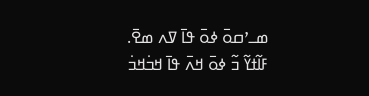ߘߺߴߛߋ߫ ߦߋ߫ ߟߊ߫ ߜߍ ߘߐ߫. ߓߊ߬ߙߌ߬ ߏ߬ ߦߋ߫ ߞߍ߫ ߟߊ߫ ߞߏ߭ߞߏ߭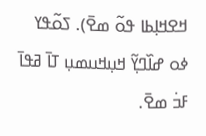ߞߐߞߊ߲ߕߊ ߟߋ߬ ߘߐ߫). ߖߋ߬ߟߌ ߦߋ ߝߊ߰ߣߌ߲߬ ߞߎ߲ߞߎߘߎ߲ ߠߊ߫ ߥߟߊ߫ ߓߏ߭ ߘߐ߫.